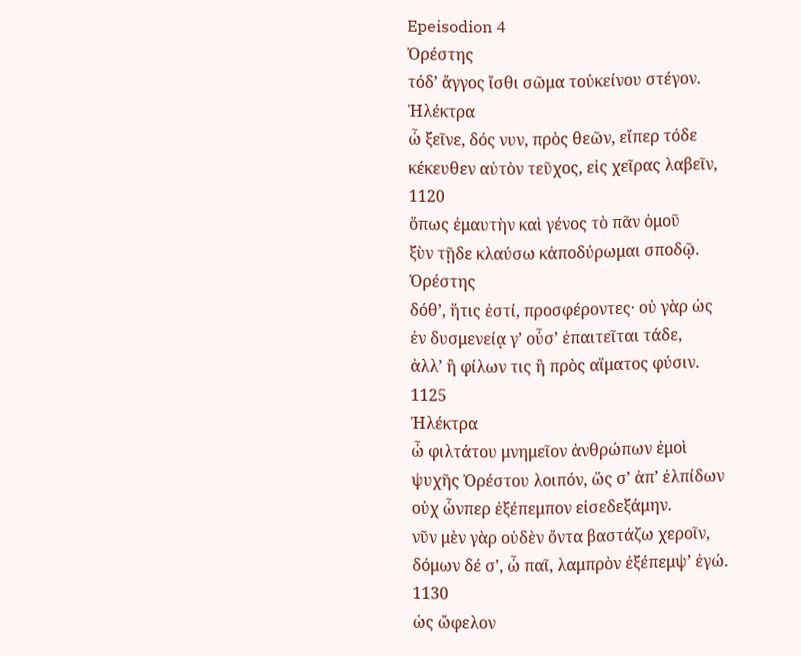Epeisodion 4
Ὀρέστης
τόδʼ ἄγγος ἴσθι σῶμα τοὐκείνου στέγον.
Ἠλέκτρα
ὦ ξεῖνε, δός νυν, πρὸς θεῶν, εἴπερ τόδε
κέκευθεν αὐτὸν τεῦχος, εἰς χεῖρας λαβεῖν,
1120
ὅπως ἐμαυτὴν καὶ γένος τὸ πᾶν ὁμοῦ
ξὺν τῇδε κλαύσω κἀποδύρωμαι σποδῷ.
Ὀρέστης
δόθʼ, ἥτις ἐστί, προσφέροντες· οὐ γὰρ ὡς
ἐν δυσμενείᾳ γʼ οὖσʼ ἐπαιτεῖται τάδε,
ἀλλʼ ἢ φίλων τις ἢ πρὸς αἵματος φύσιν.
1125
Ἠλέκτρα
ὦ φιλτάτου μνημεῖον ἀνθρώπων ἐμοὶ
ψυχῆς Ὀρέστου λοιπόν, ὥς σʼ ἀπʼ ἐλπίδων
οὐχ ὧνπερ ἐξέπεμπον εἰσεδεξάμην.
νῦν μὲν γὰρ οὐδὲν ὄντα βαστάζω χεροῖν,
δόμων δέ σʼ, ὦ παῖ, λαμπρὸν ἐξέπεμψʼ ἐγώ.
1130
ὡς ὤφελον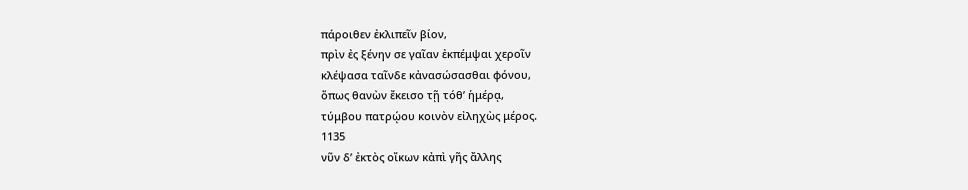πάροιθεν ἐκλιπεῖν βίον,
πρὶν ἐς ξένην σε γαῖαν ἐκπέμψαι χεροῖν
κλέψασα ταῖνδε κἀνασώσασθαι φόνου,
ὅπως θανὼν ἔκεισο τῇ τόθʼ ἡμέρᾳ,
τύμβου πατρῴου κοινὸν εἰληχὼς μέρος.
1135
νῦν δʼ ἐκτὸς οἴκων κἀπὶ γῆς ἄλλης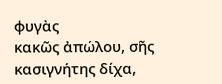φυγὰς
κακῶς ἀπώλου, σῆς κασιγνήτης δίχα,